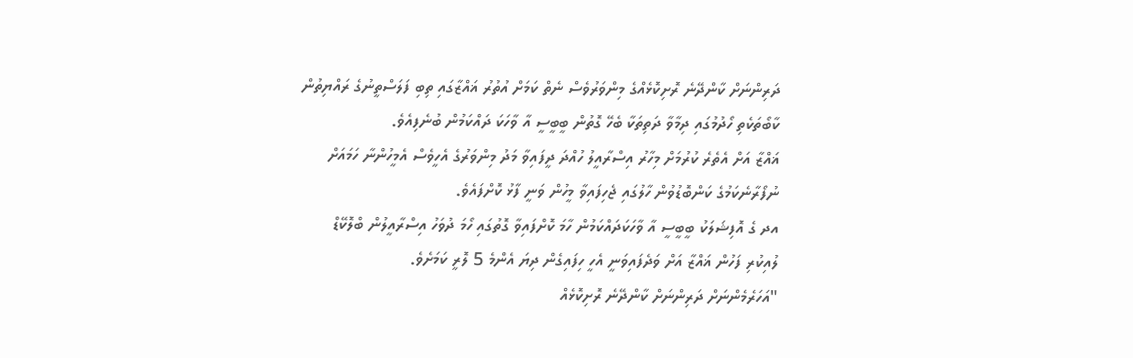ދަރިންނަށް ކާންދޭނެ ރޮށިކޮޅެއްގެ މިންވަރުވެސް ނެތް ކަމަށް އުތުރު ޣައްޒާގައި ތިބި ފަލަސްތީނުގެ ރައްޔިތުން ކާބޯތަކެތި ހޯދުމުގައި ދިމާވާ ދަތިތަކާ ބެހޭ ގޮތުން ބީބީސީ އާ ވާހަކަ ދައްކަމުން ބުނެފިއެވެ.
ޣައްޒާ އަށް އެތެރެ ކުރުމަށް މިހާރު އިސްރާއީލު ހުއްދަ ދީފައިވާ މަދު މިންވަރުގެ އެހީވެސް އެމީހުންނާ ހަމައަށް ނުފޯރާނެކަމުގެ ކަންބޮޑުވުން ހާލުގައި ޖެހިފައިވާ މީހުން ވަނީ ފާޅު ކޮށްފައެވެ.
އދ ގެ އޮފިޝަލަކު ބީބީސީ އާ ވާހަކަދައްކަމުން ހާމަ ކޮށްފައިވާ ގޮތުގައި ހޯމަ ދުވަހު އިސްރާއީލުން ބްލޮކޭޑް ލުއިކުރި ފަހުން ޣައްޒާ އަށް ވަދެފައިވަނީ އެހީ ހިފައިގެން ދިޔަ އެންމެ 5 ލޮރީ ކަމަށެވެ.
"އަހަރެމެންނަށް ދަރިންނަށް ކާންދޭނެ ރޮށިކޮޅެއް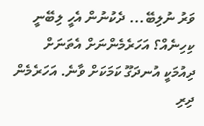ވަރު ނުލިބޭ... ދެކުނުން އެހީ ލިބޭނީ ކިހިނެއް؟ އަހަރެމެންނަށް އެތަނަށް ދިއުމަކީ އުނދަގޫ ކަމަކަށް ވާނެ. އަހަރެމެން ދިރި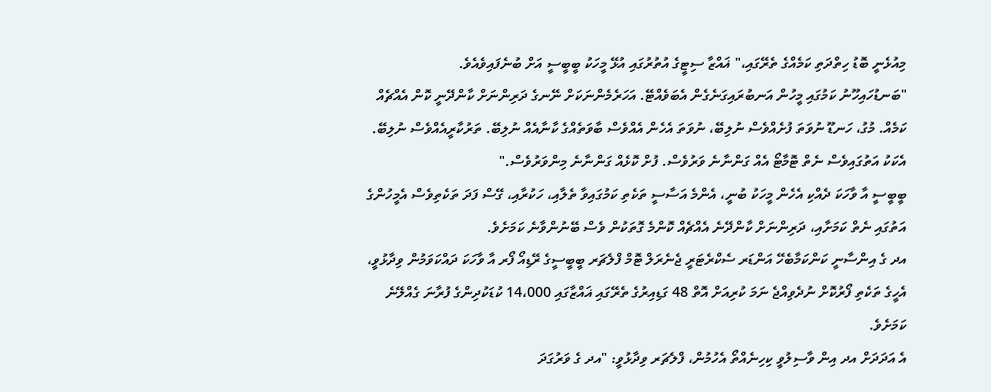މިއުޅެނީ ބޮޑު ހިތްދަތި ކަމެއްގެ ތެރޭގައި،" ޣައްޒާ ސިޓީގެ އުތުރުގައި އުޅޭ މީހަކު ބީބީސީ އަށް ބުނެފައިވެއެވެ.
"ބަނޑުހައިހޫނު ކަމުގައި މީހުން އަނބުރައިގަނެގެން އެބަވެއްޓޭ. އަހަރެމެންނަކަށް ނޭނގެ ދަރިންނަށް ކާންދޭނީ ކޮން އެއްޗެއް ކަމެއް. މުގު، ހަނޑޫ ނުވަތަ ފުށެއްވެސް ނުލިބޭ، ނުވަތަ އެހެން އެއްވެސް ބާވަތެއްގެ ކާނާއެއް ނުލިބޭ. ތަރުކާރީއެއްވެސް ނުލިބޭ. އެކަކު އަތުގައިވެސް ނެތް ޓޮމާޓޯ އެއް ގަންނާނެ ވަރުވެސް. ފުށް ކޮޅެއް ގަންނާނެ މިންވަރުވެސް."
ބީބީސީ އާ ވާހަކަ ދެއްކި އެހެން މީހަކު ބުނީ، އެންމެ އަސާސީ ތަކެތި ކަމުގައިވާ ތެލާއި، ހަކުރާއި، ގޭސް ފަދަ ތަކެތިވެސް އެމީހުންގެ އަތުގައި ނެތް ކަމަށާއި، ދަރިންނަށް ކާންދޭނެ އެއްޗެއް ކޮންމެ ގޮތަކުން ވެސް ބޭނުންވާނެ ކަމަށެވެ.
އދ ގެ އިންސާނީ ކަންކަމާބެހޭ އަންޑަރ ސެކްރެޓަރީ ޖެނެރަލް ޓޮމް ފްލެޗަރ ބީބީސީގެ ރޭޑިއޯ ފޯރ އާ ވާހަކަ ދައްކަވަމުން ވިދާޅުވީ، އެހީގެ ތަކެތި ފޯރުކޮށް ނުދެވިއްޖެ ނަމަ ކުރިއަށް އޮތް 48 ގަޑިއިރުގެ ތެރޭގައި ޣައްޒާގައި 14،000 ކުޑަކުދިންގެ ފުރާނަ ގެއްލޭނެ ކަމަށެވެ.
އެ އަދަދަށް އދ އިން ވާސިލުވީ ކިހިނެއްތޯ އެހުމުން، ފްލެޗަރ ވިދާޅުވީ: "އދ ގެ ވަރުގަދަ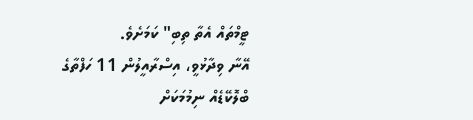ޓީމްތައް އެތާ ތިބި" ކަމަށެވެ.
އޭނާ ވިދާޅުވީ، އިސްރާއީލުން 11 ހަފްތާގެ ބްލޮކޭޑެއް ނިމުމަކަށް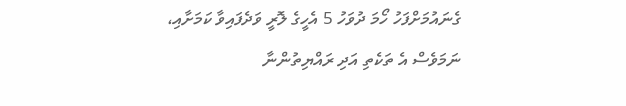ގެނައުމަށްފަހު ހޯމަ ދުވަހު 5 އެހީގެ ލޮރީ ވަދެފައިވާ ކަމަށާއި، ނަމަވެސް އެ ތަކެތި އަދި ރައްޔިތުންނާ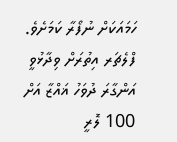ހަމައަކަށް ނުފޯރާ ކަމަށެވެ.
ފްލެޗަރ އިތުރަށް ވިދާޅުވީ އަންގާރަ ދުވަހު ޣައްޒާ އަށް 100 ލޮރީ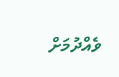ވެއްދުމަށް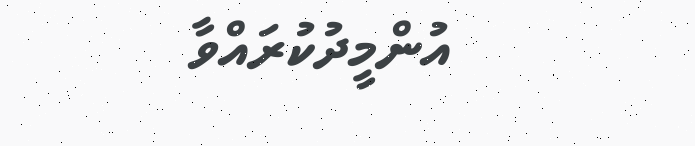އުންމީދުކުރައްވާ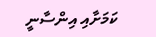ކަމަށާއި އިންސާނީ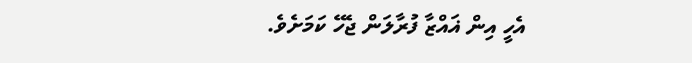އެހީ އިން ޣައްޒާ ފުރާލަން ޖެހޭ ކަމަށެވެ.